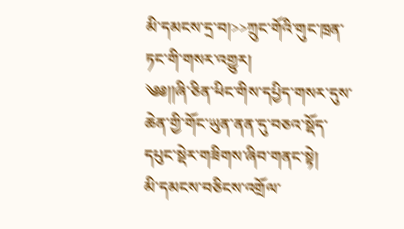མི་དམངས་དྲ་བ།>>ཀྲུང་གོའི་གུང་ཁྲན་ཏང་གི་གསར་འགྱུར།
༄༅།།ཞི་ཅིན་ཕིང་གིས་དཔྱིད་གསར་དུས་ཆེན་གྱི་གོང་ཡུན་ནན་དུ་བཅའ་སྡོད་དཔུང་སྡེར་གཟིགས་ཞིབ་གནང་སྟེ།
མི་དམངས་བཅིངས་འགྲོལ་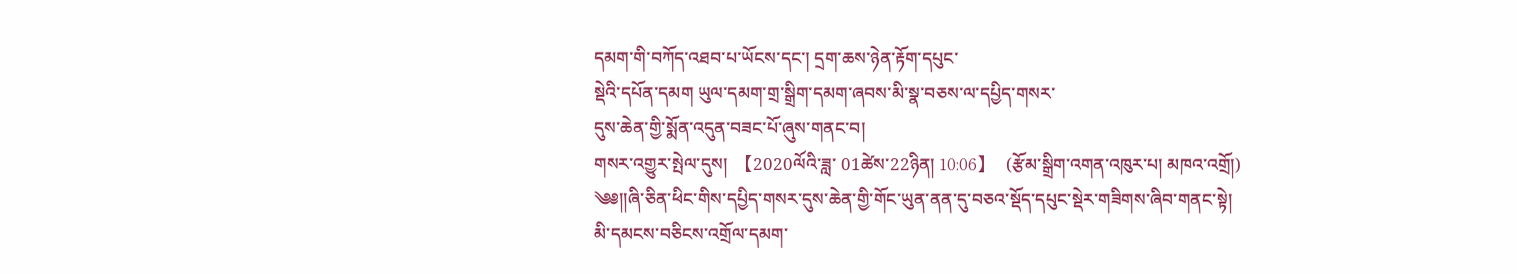དམག་གི་བཀོད་འཐབ་པ་ཡོངས་དང་། དྲག་ཆས་ཉེན་རྟོག་དཔུང་
སྡེའི་དཔོན་དམག ཡུལ་དམག་གྲ་སྒྲིག་དམག་ཞབས་མི་སྣ་བཅས་ལ་དཔྱིད་གསར་
དུས་ཆེན་གྱི་སྨོན་འདུན་བཟང་པོ་ཞུས་གནང་བ།
གསར་འགྱུར་སྤེལ་དུས།  【2020ལོའི་ཟླ་ 01ཚེས་22ཉིན། 10:06】   (རྩོམ་སྒྲིག་འགན་འཁུར་པ། མཁའ་འགྲོ།)
༄༅།།ཞི་ཅིན་ཕིང་གིས་དཔྱིད་གསར་དུས་ཆེན་གྱི་གོང་ཡུན་ནན་དུ་བཅའ་སྡོད་དཔུང་སྡེར་གཟིགས་ཞིབ་གནང་སྟེ།
མི་དམངས་བཅིངས་འགྲོལ་དམག་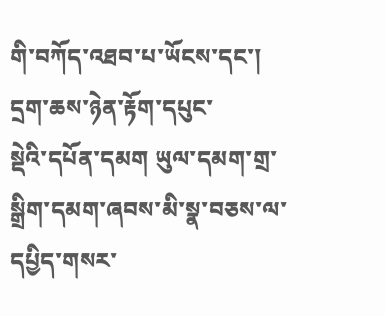གི་བཀོད་འཐབ་པ་ཡོངས་དང་། དྲག་ཆས་ཉེན་རྟོག་དཔུང་
སྡེའི་དཔོན་དམག ཡུལ་དམག་གྲ་སྒྲིག་དམག་ཞབས་མི་སྣ་བཅས་ལ་དཔྱིད་གསར་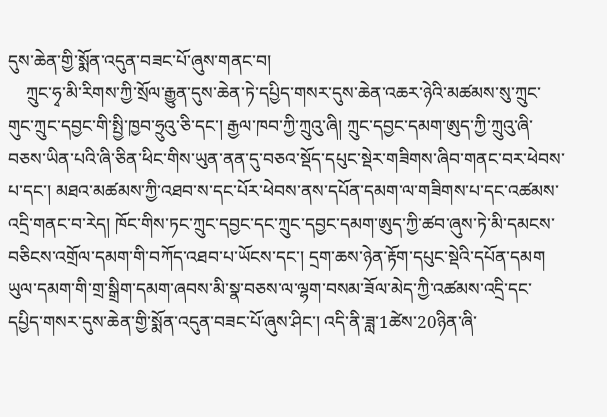དུས་ཆེན་གྱི་སྨོན་འདུན་བཟང་པོ་ཞུས་གནང་བ།
    ཀྲུང་ཧྭ་མི་རིགས་ཀྱི་སྲོལ་རྒྱུན་དུས་ཆེན་ཏེ་དཔྱིད་གསར་དུས་ཆེན་འཆར་ཉེའི་མཚམས་སུ་ཀྲུང་གུང་ཀྲུང་དབྱང་གི་སྤྱི་ཁྱབ་ཧྲུའུ་ཅི་དང་། རྒྱལ་ཁབ་ཀྱི་ཀྲུའུ་ཞི། ཀྲུང་དབྱང་དམག་ཨུད་ཀྱི་ཀྲུའུ་ཞི་བཅས་ཡིན་པའི་ཞི་ཅིན་ཕིང་གིས་ཡུན་ནན་དུ་བཅའ་སྡོད་དཔུང་སྡེར་གཟིགས་ཞིབ་གནང་བར་ཕེབས་པ་དང་། མཐའ་མཚམས་ཀྱི་འཐབ་ས་དང་པོར་ཕེབས་ནས་དཔོན་དམག་ལ་གཟིགས་པ་དང་འཚམས་འདྲི་གནང་བ་རེད། ཁོང་གིས་ཏང་ཀྲུང་དབྱང་དང་ཀྲུང་དབྱང་དམག་ཨུད་ཀྱི་ཚབ་ཞུས་ཏེ་མི་དམངས་བཅིངས་འགྲོལ་དམག་གི་བཀོད་འཐབ་པ་ཡོངས་དང་། དྲག་ཆས་ཉེན་རྟོག་དཔུང་སྡེའི་དཔོན་དམག ཡུལ་དམག་གི་གྲ་སྒྲིག་དམག་ཞབས་མི་སྣ་བཅས་ལ་ལྷག་བསམ་ཟོལ་མེད་ཀྱི་འཚམས་འདྲི་དང་དཔྱིད་གསར་དུས་ཆེན་གྱི་སྨོན་འདུན་བཟང་པོ་ཞུས་ཤིང་། འདི་ནི་ཟླ་1ཚེས་20ཉིན་ཞི་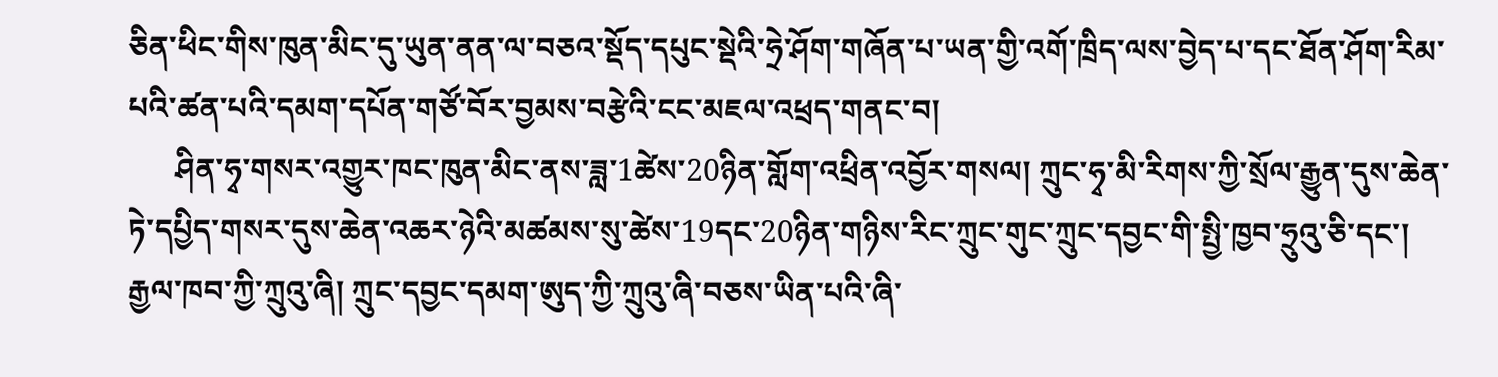ཅིན་ཕིང་གིས་ཁུན་མིང་དུ་ཡུན་ནན་ལ་བཅའ་སྡོད་དཔུང་སྡེའི་ཧྲེ་ཤོག་གཞོན་པ་ཡན་གྱི་འགོ་ཁྲིད་ལས་བྱེད་པ་དང་ཐོན་ཤོག་རིམ་པའི་ཚན་པའི་དམག་དཔོན་གཙོ་བོར་བྱམས་བརྩེའི་ངང་མཇལ་འཕྲད་གནང་བ།
      ཤིན་ཧྭ་གསར་འགྱུར་ཁང་ཁུན་མིང་ནས་ཟླ་1ཚེས་20ཉིན་གློག་འཕྲིན་འབྱོར་གསལ། ཀྲུང་ཧྭ་མི་རིགས་ཀྱི་སྲོལ་རྒྱུན་དུས་ཆེན་ཏེ་དཔྱིད་གསར་དུས་ཆེན་འཆར་ཉེའི་མཚམས་སུ་ཚེས་19དང་20ཉིན་གཉིས་རིང་ཀྲུང་གུང་ཀྲུང་དབྱང་གི་སྤྱི་ཁྱབ་ཧྲུའུ་ཅི་དང་། རྒྱལ་ཁབ་ཀྱི་ཀྲུའུ་ཞི། ཀྲུང་དབྱང་དམག་ཨུད་ཀྱི་ཀྲུའུ་ཞི་བཅས་ཡིན་པའི་ཞི་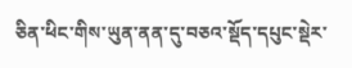ཅིན་ཕིང་གིས་ཡུན་ནན་དུ་བཅའ་སྡོད་དཔུང་སྡེར་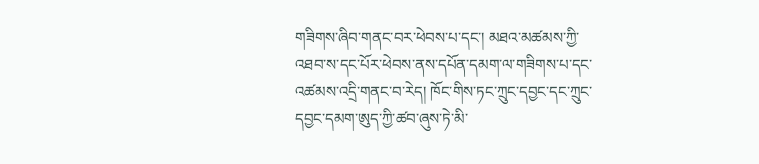གཟིགས་ཞིབ་གནང་བར་ཕེབས་པ་དང་། མཐའ་མཚམས་ཀྱི་འཐབ་ས་དང་པོར་ཕེབས་ནས་དཔོན་དམག་ལ་གཟིགས་པ་དང་འཚམས་འདྲི་གནང་བ་རེད། ཁོང་གིས་ཏང་ཀྲུང་དབྱང་དང་ཀྲུང་དབྱང་དམག་ཨུད་ཀྱི་ཚབ་ཞུས་ཏེ་མི་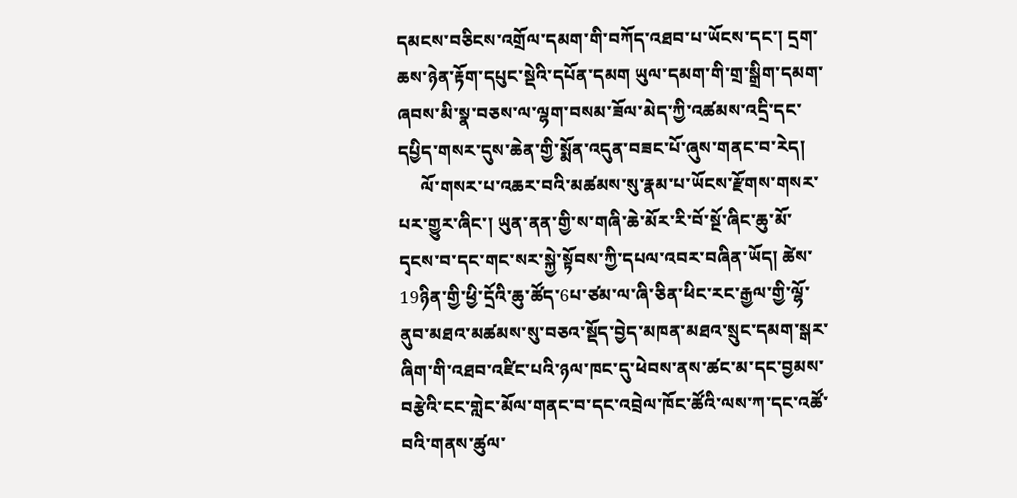དམངས་བཅིངས་འགྲོལ་དམག་གི་བཀོད་འཐབ་པ་ཡོངས་དང་། དྲག་ཆས་ཉེན་རྟོག་དཔུང་སྡེའི་དཔོན་དམག ཡུལ་དམག་གི་གྲ་སྒྲིག་དམག་ཞབས་མི་སྣ་བཅས་ལ་ལྷག་བསམ་ཟོལ་མེད་ཀྱི་འཚམས་འདྲི་དང་དཔྱིད་གསར་དུས་ཆེན་གྱི་སྨོན་འདུན་བཟང་པོ་ཞུས་གནང་བ་རེད།
     ལོ་གསར་པ་འཆར་བའི་མཚམས་སུ་རྣམ་པ་ཡོངས་རྫོགས་གསར་པར་གྱུར་ཞིང་། ཡུན་ནན་གྱི་ས་གཞི་ཆེ་མོར་རི་བོ་སྔོ་ཞིང་ཆུ་མོ་དྭངས་བ་དང་གང་སར་སྐྱེ་སྟོབས་ཀྱི་དཔལ་འབར་བཞིན་ཡོད། ཚེས་19ཉིན་གྱི་ཕྱི་དྲོའི་ཆུ་ཚོད་6པ་ཙམ་ལ་ཞི་ཅིན་ཕིང་རང་རྒྱལ་གྱི་ལྷོ་ནུབ་མཐའ་མཚམས་སུ་བཅའ་སྡོད་བྱེད་མཁན་མཐའ་སྲུང་དམག་སྒར་ཞིག་གི་འཐབ་འཛིང་པའི་ཉལ་ཁང་དུ་ཕེབས་ནས་ཚང་མ་དང་བྱམས་བརྩེའི་ངང་གླེང་མོལ་གནང་བ་དང་འབྲེལ་ཁོང་ཚོའི་ལས་ཀ་དང་འཚོ་བའི་གནས་ཚུལ་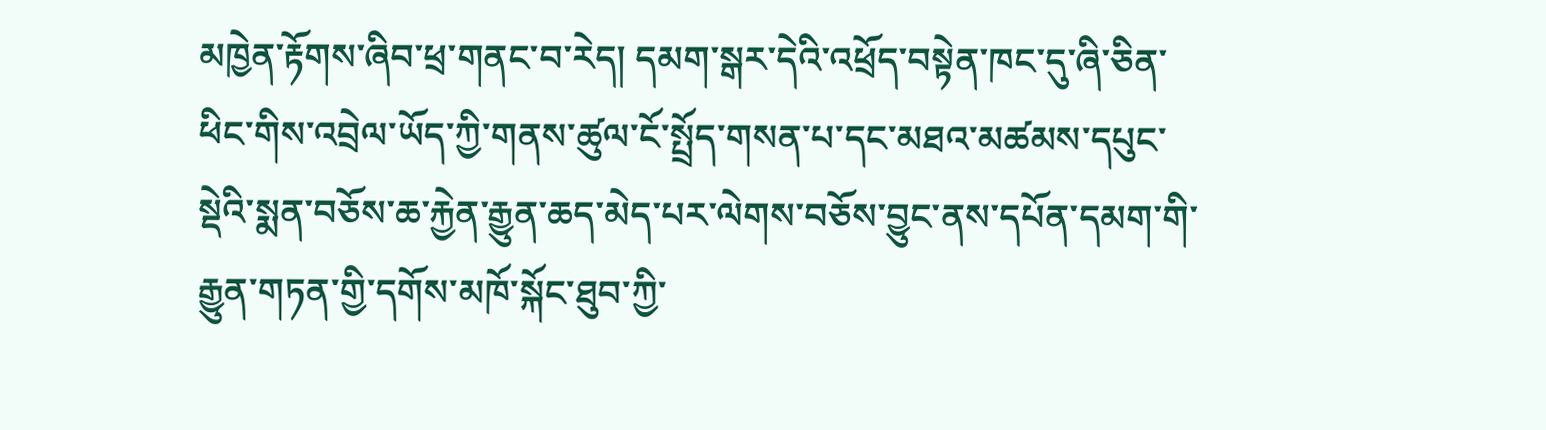མཁྱེན་རྟོགས་ཞིབ་ཕྲ་གནང་བ་རེད། དམག་སྒར་དེའི་འཕྲོད་བསྟེན་ཁང་དུ་ཞི་ཅིན་ཕིང་གིས་འབྲེལ་ཡོད་ཀྱི་གནས་ཚུལ་ངོ་སྤྲོད་གསན་པ་དང་མཐའ་མཚམས་དཔུང་སྡེའི་སྨན་བཅོས་ཆ་རྐྱེན་རྒྱུན་ཆད་མེད་པར་ལེགས་བཅོས་བྱུང་ནས་དཔོན་དམག་གི་རྒྱུན་གཏན་གྱི་དགོས་མཁོ་སྐོང་ཐུབ་ཀྱི་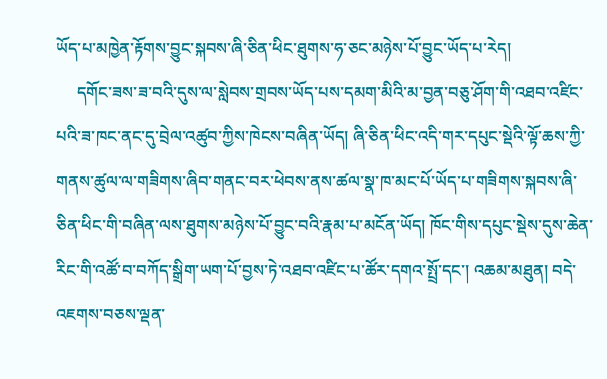ཡོད་པ་མཁྱེན་རྟོགས་བྱུང་སྐབས་ཞི་ཅིན་ཕིང་ཐུགས་ཧ་ཅང་མཉེས་པོ་བྱུང་ཡོད་པ་རེད།
     དགོང་ཟས་ཟ་བའི་དུས་ལ་སླེབས་གྲབས་ཡོད་པས་དམག་མིའི་མ་བྱན་བཅུ་ཤོག་གི་འཐབ་འཛིང་པའི་ཟ་ཁང་ནང་དུ་བྲེལ་འཚུབ་ཀྱིས་ཁེངས་བཞིན་ཡོད། ཞི་ཅིན་ཕིང་འདི་གར་དཔུང་སྡེའི་ལྟོ་ཆས་ཀྱི་གནས་ཚུལ་ལ་གཟིགས་ཞིབ་གནང་བར་ཕེབས་ནས་ཚལ་སྣ་ཁ་མང་པོ་ཡོད་པ་གཟིགས་སྐབས་ཞི་ཅིན་ཕིང་གི་བཞིན་ལས་ཐུགས་མཉེས་པོ་བྱུང་བའི་རྣམ་པ་མངོན་ཡོད། ཁོང་གིས་དཔུང་སྡེས་དུས་ཆེན་རིང་གི་འཚོ་བ་བཀོད་སྒྲིག་ཡག་པོ་བྱས་ཏེ་འཐབ་འཛིང་པ་ཚོར་དགའ་སྤྲོ་དང་། འཆམ་མཐུན། བདེ་འཇགས་བཅས་ལྡན་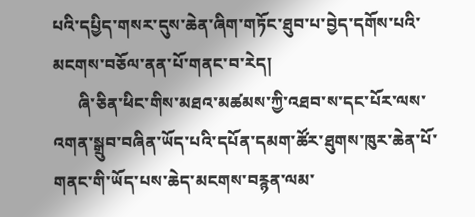པའི་དཔྱིད་གསར་དུས་ཆེན་ཞིག་གཏོང་ཐུབ་པ་བྱེད་དགོས་པའི་མངགས་བཅོལ་ནན་པོ་གནང་བ་རེད།
      ཞི་ཅིན་ཕིང་གིས་མཐའ་མཚམས་ཀྱི་འཐབ་ས་དང་པོར་ལས་འགན་སྒྲུབ་བཞིན་ཡོད་པའི་དཔོན་དམག་ཚོར་ཐུགས་ཁུར་ཆེན་པོ་གནང་གི་ཡོད་པས་ཆེད་མངགས་བརྙན་ལམ་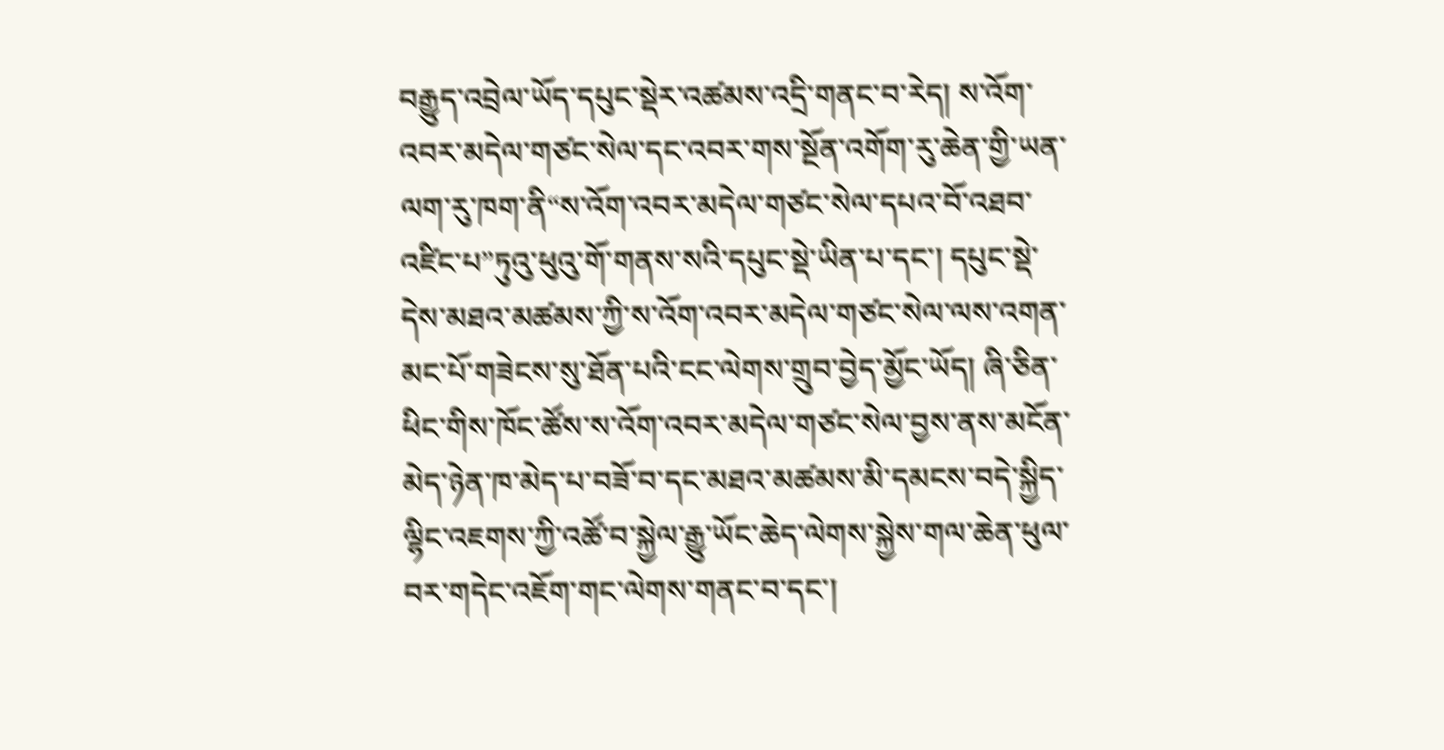བརྒྱུད་འབྲེལ་ཡོད་དཔུང་སྡེར་འཚམས་འདྲི་གནང་བ་རེད། ས་འོག་འབར་མདེལ་གཙང་སེལ་དང་འབར་གས་སྔོན་འགོག་རུ་ཆེན་གྱི་ཡན་ལག་རུ་ཁག་ནི“ས་འོག་འབར་མདེལ་གཙང་སེལ་དཔའ་བོ་འཐབ་འཛིང་པ”ཏུའུ་ཕུའུ་གོ་གནས་སའི་དཔུང་སྡེ་ཡིན་པ་དང་། དཔུང་སྡེ་དེས་མཐའ་མཚམས་ཀྱི་ས་འོག་འབར་མདེལ་གཙང་སེལ་ལས་འགན་མང་པོ་གཟེངས་སུ་ཐོན་པའི་ངང་ལེགས་གྲུབ་བྱེད་མྱོང་ཡོད། ཞི་ཅིན་ཕིང་གིས་ཁོང་ཚོས་ས་འོག་འབར་མདེལ་གཙང་སེལ་བྱས་ནས་མངོན་མེད་ཉེན་ཁ་མེད་པ་བཟོ་བ་དང་མཐའ་མཚམས་མི་དམངས་བདེ་སྐྱིད་ལྷིང་འཇགས་ཀྱི་འཚོ་བ་སྐྱེལ་རྒྱུ་ཡོང་ཆེད་ལེགས་སྐྱེས་གལ་ཆེན་ཕུལ་བར་གདེང་འཇོག་གང་ལེགས་གནང་བ་དང་།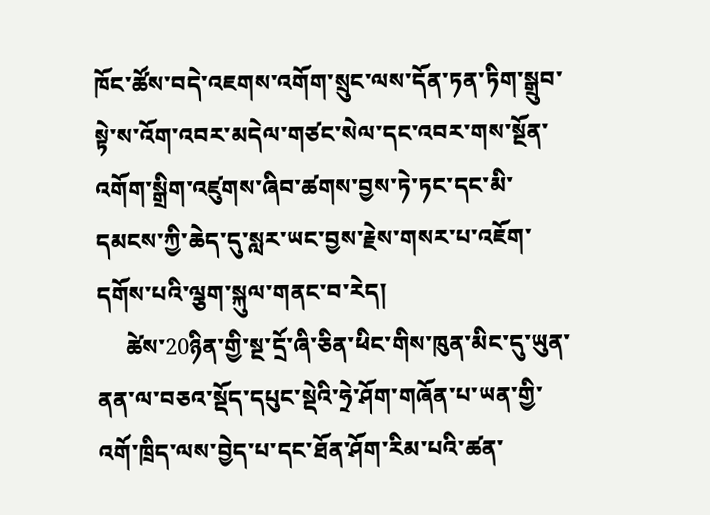ཁོང་ཚོས་བདེ་འཇགས་འགོག་སྲུང་ལས་དོན་ཏན་ཏིག་སྒྲུབ་སྟེ་ས་འོག་འབར་མདེལ་གཙང་སེལ་དང་འབར་གས་སྔོན་འགོག་སྒྲིག་འཛུགས་ཞིབ་ཚགས་བྱས་ཏེ་ཏང་དང་མི་དམངས་ཀྱི་ཆེད་དུ་སླར་ཡང་བྱས་རྗེས་གསར་པ་འཇོག་དགོས་པའི་ལྕག་སྐུལ་གནང་བ་རེད།
     ཚེས་20ཉིན་གྱི་སྔ་དྲོ་ཞི་ཅིན་ཕིང་གིས་ཁུན་མིང་དུ་ཡུན་ནན་ལ་བཅའ་སྡོད་དཔུང་སྡེའི་ཧྲེ་ཤོག་གཞོན་པ་ཡན་གྱི་འགོ་ཁྲིད་ལས་བྱེད་པ་དང་ཐོན་ཤོག་རིམ་པའི་ཚན་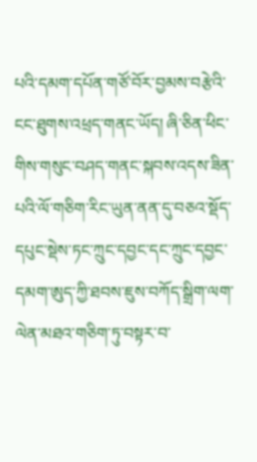པའི་དམག་དཔོན་གཙོ་བོར་བྱམས་བརྩེའི་ངང་ཐུགས་འཕྲད་གནང་ཡོད། ཞི་ཅིན་ཕིང་གིས་གསུང་བཤད་གནང་སྐབས་འདས་ཟིན་པའི་ལོ་གཅིག་རིང་ཡུན་ནན་དུ་བཅའ་སྡོད་དཔུང་སྡེས་ཏང་ཀྲུང་དབྱང་དང་ཀྲུང་དབྱང་དམག་ཨུད་ཀྱི་ཐབས་ཇུས་བཀོད་སྒྲིག་ལག་ལེན་མཐའ་གཅིག་ཏུ་བསྟར་བ་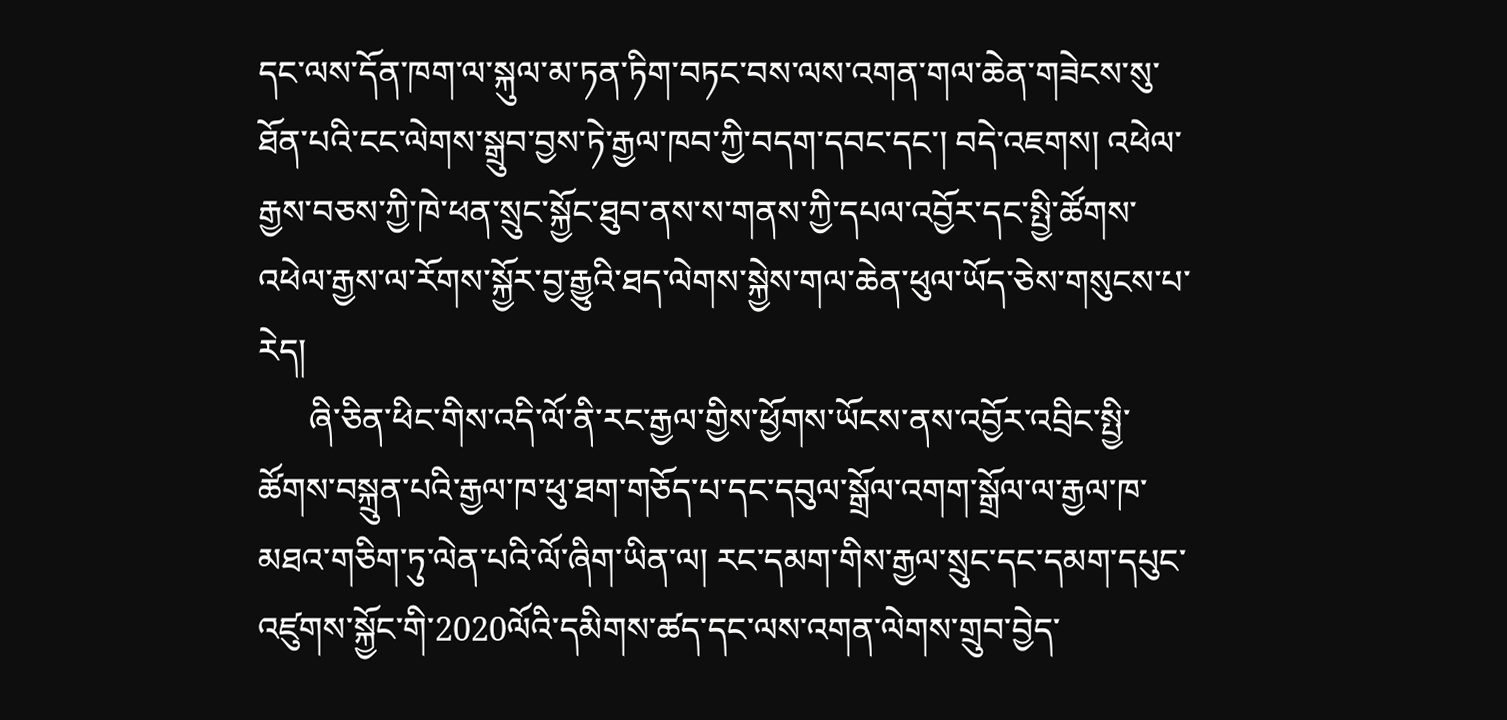དང་ལས་དོན་ཁག་ལ་སྐུལ་མ་ཏན་ཏིག་བཏང་བས་ལས་འགན་གལ་ཆེན་གཟེངས་སུ་ཐོན་པའི་ངང་ལེགས་སྒྲུབ་བྱས་ཏེ་རྒྱལ་ཁབ་ཀྱི་བདག་དབང་དང་། བདེ་འཇགས། འཕེལ་རྒྱས་བཅས་ཀྱི་ཁེ་ཕན་སྲུང་སྐྱོང་ཐུབ་ནས་ས་གནས་ཀྱི་དཔལ་འབྱོར་དང་སྤྱི་ཚོགས་འཕེལ་རྒྱས་ལ་རོགས་སྐྱོར་བྱ་རྒྱུའི་ཐད་ལེགས་སྐྱེས་གལ་ཆེན་ཕུལ་ཡོད་ཅེས་གསུངས་པ་རེད།
      ཞི་ཅིན་ཕིང་གིས་འདི་ལོ་ནི་རང་རྒྱལ་གྱིས་ཕྱོགས་ཡོངས་ནས་འབྱོར་འབྲིང་སྤྱི་ཚོགས་བསྐྲུན་པའི་རྒྱལ་ཁ་ཕུ་ཐག་གཅོད་པ་དང་དབུལ་སྒྲོལ་འགག་སྒྲོལ་ལ་རྒྱལ་ཁ་མཐའ་གཅིག་ཏུ་ལེན་པའི་ལོ་ཞིག་ཡིན་ལ། རང་དམག་གིས་རྒྱལ་སྲུང་དང་དམག་དཔུང་འཛུགས་སྐྱོང་གི་2020ལོའི་དམིགས་ཚད་དང་ལས་འགན་ལེགས་གྲུབ་བྱེད་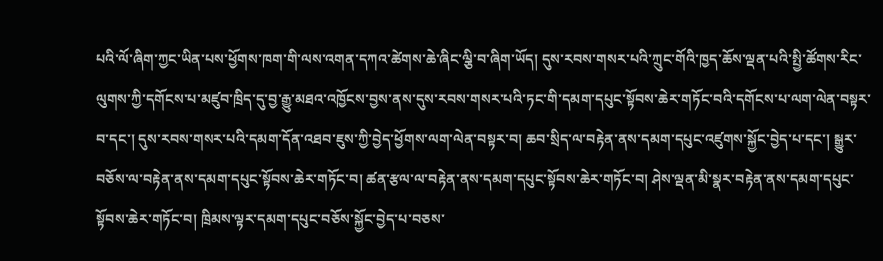པའི་ལོ་ཞིག་ཀྱང་ཡིན་པས་ཕྱོགས་ཁག་གི་ལས་འགན་དཀའ་ཚེགས་ཆེ་ཞིང་ལྕི་བ་ཞིག་ཡོད། དུས་རབས་གསར་པའི་ཀྲུང་གོའི་ཁྱད་ཆོས་ལྡན་པའི་སྤྱི་ཚོགས་རིང་ལུགས་ཀྱི་དགོངས་པ་མཛུབ་ཁྲིད་དུ་བྱ་རྒྱུ་མཐའ་འཁྱོངས་བྱས་ནས་དུས་རབས་གསར་པའི་ཏང་གི་དམག་དཔུང་སྟོབས་ཆེར་གཏོང་བའི་དགོངས་པ་ལག་ལེན་བསྟར་བ་དང་། དུས་རབས་གསར་པའི་དམག་དོན་འཐབ་ཇུས་ཀྱི་བྱེད་ཕྱོགས་ལག་ལེན་བསྟར་བ། ཆབ་སྲིད་ལ་བརྟེན་ནས་དམག་དཔུང་འཛུགས་སྐྱོང་བྱེད་པ་དང་། སྒྱུར་བཅོས་ལ་བརྟེན་ནས་དམག་དཔུང་སྟོབས་ཆེར་གཏོང་བ། ཚན་རྩལ་ལ་བརྟེན་ནས་དམག་དཔུང་སྟོབས་ཆེར་གཏོང་བ། ཤེས་ལྡན་མི་སྣར་བརྟེན་ནས་དམག་དཔུང་སྟོབས་ཆེར་གཏོང་བ། ཁྲིམས་ལྟར་དམག་དཔུང་བཅོས་སྐྱོང་བྱེད་པ་བཅས་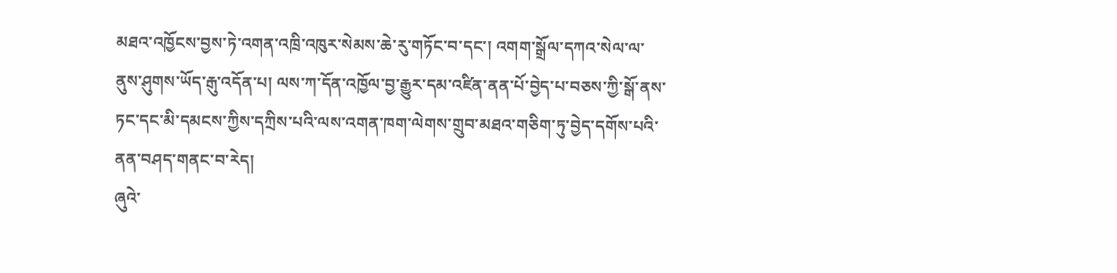མཐའ་འཁྱོངས་བྱས་ཏེ་འགན་འཁྲི་འཁུར་སེམས་ཆེ་རུ་གཏོང་བ་དང་། འགག་སྒྲོལ་དཀའ་སེལ་ལ་ནུས་ཤུགས་ཡོད་རྒུ་འདོན་པ། ལས་ཀ་དོན་འཁྱོལ་བྱ་རྒྱུར་དམ་འཛིན་ནན་པོ་བྱེད་པ་བཅས་ཀྱི་སྒོ་ནས་ཏང་དང་མི་དམངས་ཀྱིས་དཀྲིས་པའི་ལས་འགན་ཁག་ལེགས་གྲུབ་མཐའ་གཅིག་ཏུ་བྱེད་དགོས་པའི་ནན་བཤད་གནང་བ་རེད།
ཞུའེ་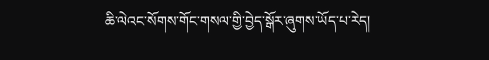ཆི་ལེའང་སོགས་གོང་གསལ་གྱི་བྱེད་སྒོར་ཞུགས་ཡོད་པ་རེད།